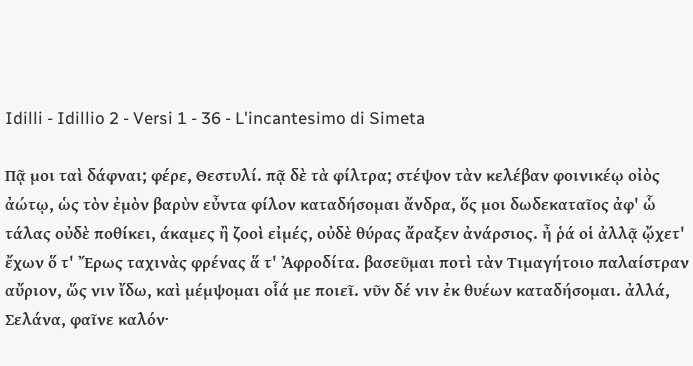Idilli - Idillio 2 - Versi 1 - 36 - L'incantesimo di Simeta

Πᾷ μοι ταὶ δάφναι; φέρε, Θεστυλί. πᾷ δὲ τὰ φίλτρα; στέψον τὰν κελέβαν φοινικέῳ οἰὸς ἀώτῳ, ὡς τὸν ἐμὸν βαρὺν εὖντα φίλον καταδήσομαι ἄνδρα, ὅς μοι δωδεκαταῖος ἀφ' ὧ τάλας οὐδὲ ποθίκει, άκαμες ἢ ζοοὶ εἰμές, οὐδὲ θύρας ἄραξεν ἀνάρσιος. ἦ ῥά οἱ ἀλλᾷ ᾤχετ' ἔχων ὅ τ' Ἔρως ταχινὰς φρένας ἅ τ' Ἀφροδίτα. βασεῦμαι ποτὶ τὰν Τιμαγήτοιο παλαίστραν αὔριον, ὥς νιν ἴδω, καὶ μέμψομαι οἷά με ποιεῖ. νῦν δέ νιν ἐκ θυέων καταδήσομαι. ἀλλά, Σελάνα, φαῖνε καλόν·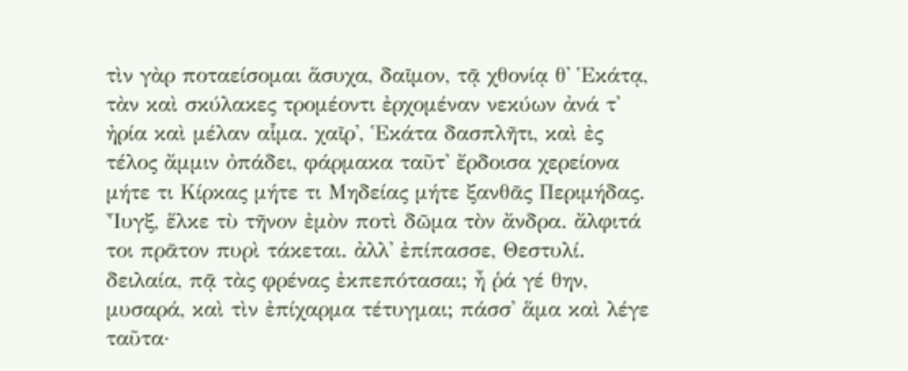τὶν γὰρ ποταείσομαι ἅσυχα, δαῖμον, τᾷ χθονίᾳ θ' Ἑκάτᾳ, τὰν καὶ σκύλακες τρομέοντι ἐρχομέναν νεκύων ἀνά τ' ἠρία καὶ μέλαν αἷμα. χαῖρ', Ἑκάτα δασπλῆτι, καὶ ἐς τέλος ἄμμιν ὀπάδει, φάρμακα ταῦτ' ἔρδοισα χερείονα μήτε τι Κίρκας μήτε τι Μηδείας μήτε ξανθᾶς Περιμήδας. Ἶυγξ, ἕλκε τὺ τῆνον ἐμὸν ποτὶ δῶμα τὸν ἄνδρα. ἄλφιτά τοι πρᾶτον πυρὶ τάκεται. ἀλλ' ἐπίπασσε, Θεστυλί. δειλαία, πᾷ τὰς φρένας ἐκπεπότασαι; ἦ ῥά γέ θην, μυσαρά, καὶ τὶν ἐπίχαρμα τέτυγμαι; πάσσ' ἅμα καὶ λέγε ταῦτα·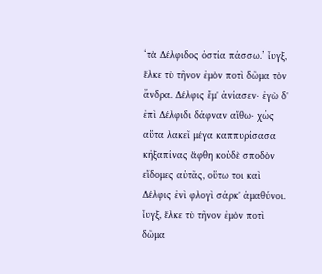‘τὰ Δέλφιδος ὀστία πάσσω.’ ἶυγξ, ἕλκε τὺ τῆνον ἐμὸν ποτὶ δῶμα τὸν ἄνδρα. Δέλφις ἔμ' ἀνίασεν· ἐγὼ δ' ἐπὶ Δέλφιδι δάφναν αἴθω· χὠς αὕτα λακεῖ μέγα καππυρίσασα κἠξαπίνας ἅφθη κοὐδὲ σποδὸν εἴδομες αὐτᾶς, οὕτω τοι καὶ Δέλφις ἐνὶ φλογὶ σάρκ' ἀμαθύνοι. ἶυγξ, ἕλκε τὺ τῆνον ἐμὸν ποτὶ δῶμα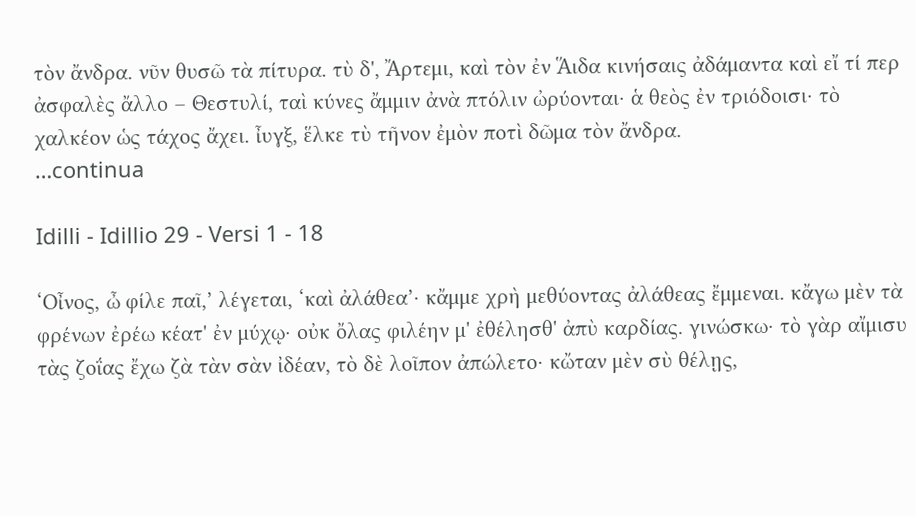τὸν ἄνδρα. νῦν θυσῶ τὰ πίτυρα. τὺ δ', Ἄρτεμι, καὶ τὸν ἐν Ἅιδα κινήσαις ἀδάμαντα καὶ εἴ τί περ ἀσφαλὲς ἄλλο – Θεστυλί, ταὶ κύνες ἄμμιν ἀνὰ πτόλιν ὠρύονται· ἁ θεὸς ἐν τριόδοισι· τὸ χαλκέον ὡς τάχος ἄχει. ἶυγξ, ἕλκε τὺ τῆνον ἐμὸν ποτὶ δῶμα τὸν ἄνδρα.
…continua

Idilli - Idillio 29 - Versi 1 - 18

‘Οἶνος, ὦ φίλε παῖ,’ λέγεται, ‘καὶ ἀλάθεα’· κἄμμε χρὴ μεθύοντας ἀλάθεας ἔμμεναι. κἄγω μὲν τὰ φρένων ἐρέω κέατ' ἐν μύχῳ· οὐκ ὄλας φιλέην μ' ἐθέλησθ' ἀπὺ καρδίας. γινώσκω· τὸ γὰρ αἴμισυ τὰς ζοΐας ἔχω ζὰ τὰν σὰν ἰδέαν, τὸ δὲ λοῖπον ἀπώλετο· κὤταν μὲν σὺ θέλῃς,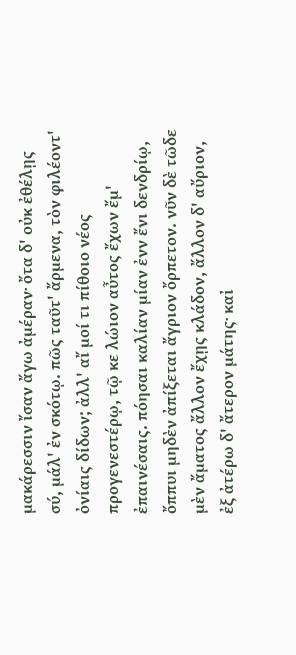μακάρεσσιν ἴσαν ἄγω ἀμέραν· ὄτα δ' οὐκ ἐθέλῃς σύ, μάλ' ἐν σκότῳ. πῶς ταῦτ' ἄρμενα, τὸν φιλέοντ' ὀνίαις δίδων; ἀλλ' αἴ μοί τι πίθοιο νέος προγενεστέρῳ, τῷ κε λώιον αὖτος ἔχων ἔμ' ἐπαινέσαις. πόησαι καλίαν μίαν ἐνν ἔνι δενδρίῳ, ὄππυι μηδὲν ἀπίξεται ἄγριον ὄρπετον. νῦν δὲ τῶδε μὲν ἄματος ἄλλον ἔχῃς κλάδον, ἄλλον δ' αὔριον, ἐξ ἀτέρω δ' ἄτερον μάτης· καἰ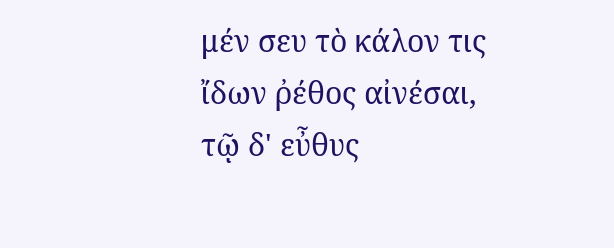μέν σευ τὸ κάλον τις ἴδων ῤέθος αἰνέσαι, τῷ δ' εὖθυς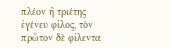πλέον ἢ τριέτης ἐγένευ φίλος, τὸν πρῶτον δὲ φίλεντα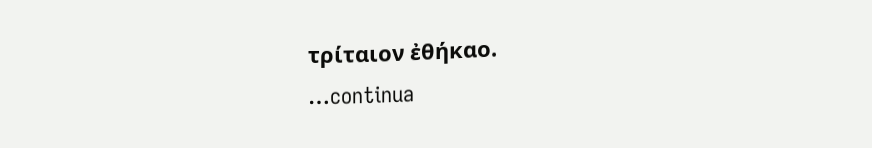τρίταιον ἐθήκαο.
…continua